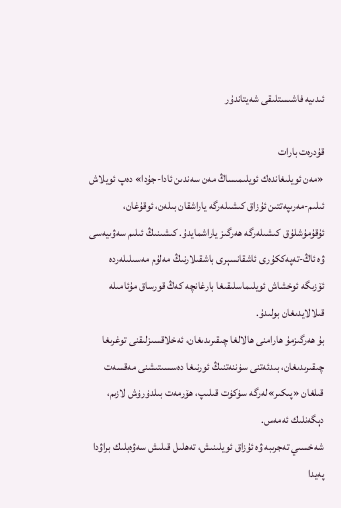ئىدىيە فاشىستلىقى شەيتاندۇر

قۇدرەت بارات
«مەن ئويلىغاندەك ئويلىمىساڭ مەن سەندىن ئادا-جۇدا» دەپ ئويلاش ئىلىم-مەرىپەتتىن ئۇزاق كىشىلەرگە ياراشقان بىلەن، ئوقۇغان، ئۇقۇمۇشلۇق كىشىلەرگە ھەرگىز ياراشمايدۇ. كىشىنىڭ ئىلىم سەۋىيەسى ۋە ئاڭ-تەپەككۇرى ئاشقانسېرى باشقىلارنىڭ مەلۇم مەسىلىلەردە ئۆزىگە ئوخشاش ئويلىماسلىقىغا بارغانچە كەڭ قورساق مۇئامىلە قىلالايدىغان بولىدۇ.
بۇ ھەرگىزمۇ ھارامنى ھالالغا چىقىرىدىغان، ئەخلاقسىزلىقنى توغرىغا چىقىرىدىغان، بىدئەتنى سۈننەتنىڭ ئورنىغا دەسسىتىشنى مەقسەت قىلغان «پىكىر»لەرگە سۈكۈت قىلىپ، ھۆرمەت بىلدۈرۈش لازىم، دېگەنلىك ئەمەس.
شەخسىي تەجرىبە ۋە ئۇزاق ئويلىنىش، تەھلىل قىلىش سەۋەبلىك براۋدا پەيدا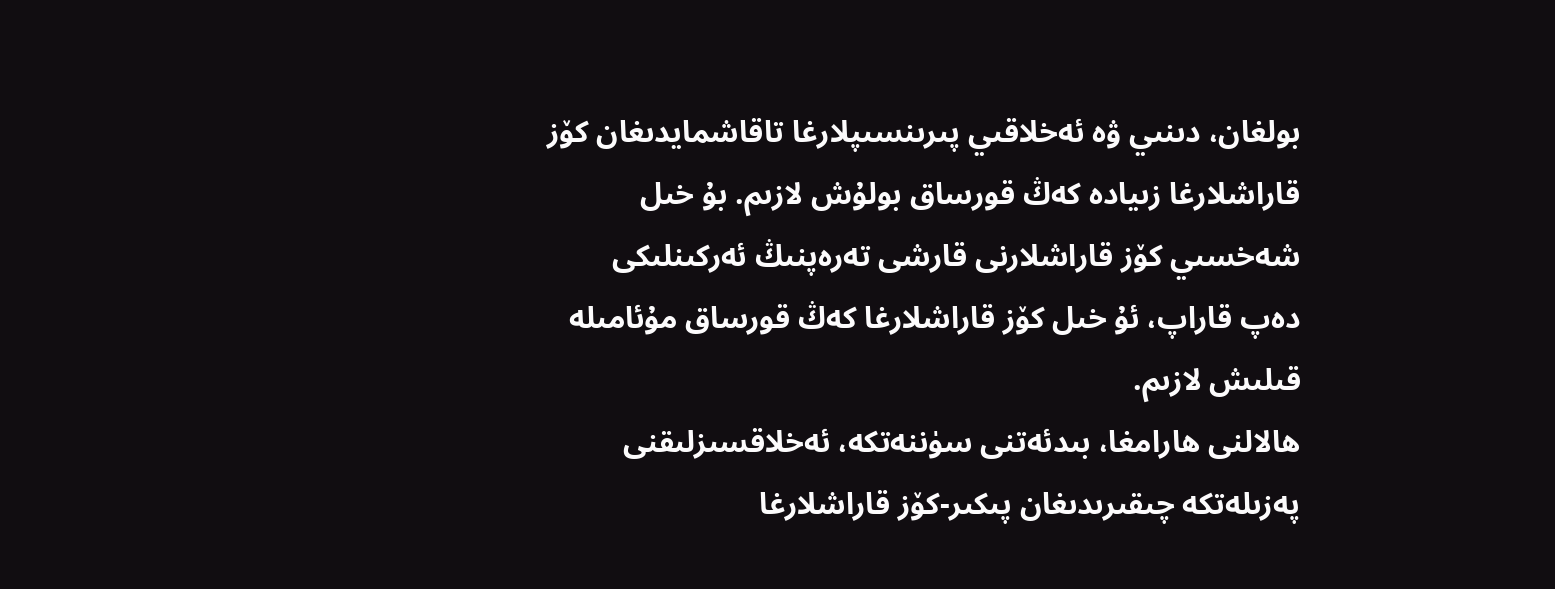بولغان، دىنىي ۋە ئەخلاقىي پىرىنسىپلارغا تاقاشمايدىغان كۆز قاراشلارغا زىيادە كەڭ قورساق بولۇش لازىم. بۇ خىل شەخسىي كۆز قاراشلارنى قارشى تەرەپنىڭ ئەركىنلىكى دەپ قاراپ، ئۇ خىل كۆز قاراشلارغا كەڭ قورساق مۇئامىلە قىلىش لازىم.
ھالالنى ھارامغا، بىدئەتنى سۈننەتكە، ئەخلاقسىزلىقنى پەزىلەتكە چىقىرىدىغان پىكىر-كۆز قاراشلارغا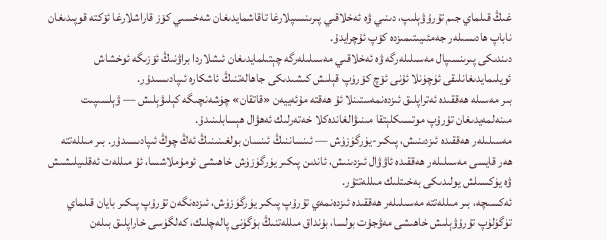غىڭ قىلماي جىم تۇرۇۋېلىپ، دىنىي ۋە ئەخلاقىي پىرىنسىپلارغا تاقاشمايدىغان شەخسىي كۆز قاراشلارغا ئۆكتە قوپىدىغان ناباپ ھادىسىلەر جەمئىيىتىمىزدە كۆپ ئۇچرايدۇ.
دىندىكى پىرىنسىپال مەسىلىلەرگە ۋە ئەخلاقىي مەسىلىلەرگە چېتىلمايدىغان ئىشلاردا براۋنىڭ ئۆزىگە ئوخشاش ئويلىمايدىغانلىقى ئۈچۈنلا ئۇنى ئۆچ كۆرۈپ قېلىش كىشىدىكى جاھالەتنىڭ ئاشكارە ئىپادىسىدۇر.
بىر مەسىلە ھەققىدە ئەتراپلىق ئىزدەنمەستىنلا ئۇ ھەقتە مۇئەييەن «قاتقان» چۈشەنچىگە كېلىۋېلىش — ۋېلسىپىت مىنەلمەيدىغان تۇرۇپ موتسىكلېتقا مىنىۋالغاندەكلا خەتەرلىك ئەھۋال ھېسابلىنىدۇ.
مەسىلىلەر ھەققىدە ئىزدىنىش، پىكىر-يۈرگۈزۈش — ئىنساننىڭ ئىنسان بولغىنىنىڭ ئەڭ چوڭ ئىپادىسىدۇر. بىر مىللەتتە ھەر قايسى مەسىلىلەر ھەققىدە ئاۋۋال ئىزدىنىش، ئاندىن پىكىر يۈرگۈزۈش خاھىشى ئومۇملاشسا، ئۇ مىللەت ئەقلىيلىشىش ۋە يۈكسىلش يولىدىكى بەخىتلىك مىللەتتۇر.
ئەكسىچە، بىر مىللەتتە مەسىلىلەر ھەققىدە ئىزدەنمەي تۇرۇپ پىكىر يۈرگۈزۈش، ئىزدەنگەن تۇرۇپ پىكىر بايان قىلماي تۈگۈلۈپ تۇرۇۋېلىش خاھىشى مەۋجۇت بولسا، بۇنداق مىللەتنىڭ بۈگۈنى پالەچلىك، كەلگۈسى خاراپلىق بىلەن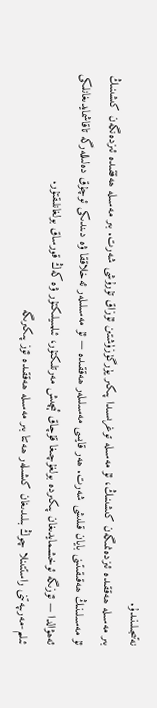نەتىجىلىنىدۇ.
بىر مەسىلە ھەققىدە ئىزدەنمىگەن كىشىنىڭ، ئۇ مەسىلە توغرىسىدا پىكىر يۈرگۈزۈشتىن ئۇزاق تۇرۇشى شەرت. بىر مەسىلە ھەققىدە ئىزدەنگەن كىشىنىڭ ئۇ مەسىلىنىڭ ھەقىقىتىنى بايان قىلىشى شەرت. ھەر قايسى مەسىلىلەر ھەققىدە — ئۇ مەسىلىلەر ئەخلاققا ۋە دىندىكى ئوچۇق دەلىللەرگە تاقاشمايدىغانلىكى ئەھۋالدا — ئۆزىگە ئوخشىمايدىغان پىكىردە بولغۇچىغا قۇچاق ئېچىش مەرتلىكتۇر، ئىلمىيلىكتۇر ۋە كەڭ قورساق بولغانلىقتۇر.
ئىلىم-مەرىپەتنى راستتىنلا چوڭ بىلىدىغان كىشىلەر ھەتتا بىر مەسىلە ھەققىدە ئۆز پىكىرىگە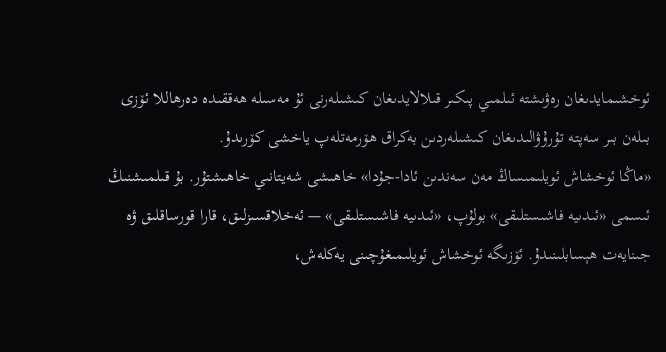ئوخشىمايدىغان رەۋىشتە ئىلمىي پىكىر قىلالايدىغان كىشىلەرنى ئۇ مەسىلە ھەققىدە دەرھاللا ئۆزى بىلەن بىر سەپتە تۇرۇۋالىدىغان كىشىلەردىن بەكراق ھۆرمەتلەپ ياخشى كۆرىدۇ.
«ماڭا ئوخشاش ئويلىمىساڭ مەن سەندىن ئادا-جۇدا» خاھىشى شەيتانىي خاھىشتۇر. بۇ قىلمىشنىڭ ئىسمى «ئىدىيە فاشىستلىقى» بولۇپ، «ئىدىيە فاشىستلىقى» — ئەخلاقسىزلىق، قارا قورساقلىق ۋە جىنايەت ھېسابلىنىدۇ. ئۆزىگە ئوخشاش ئويلىمىغۇچىنى يەكلەش،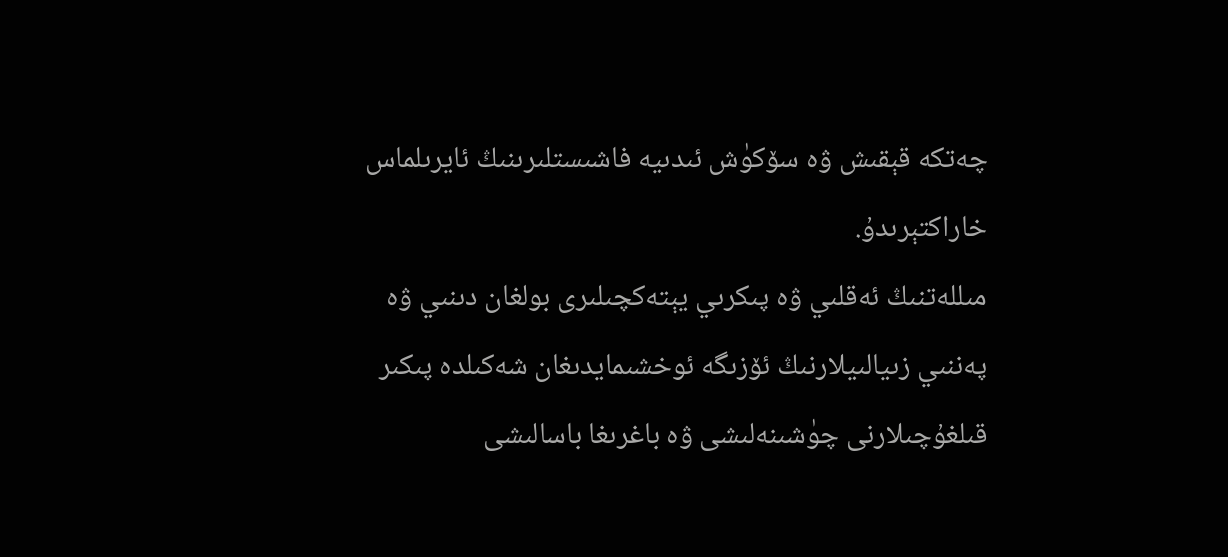چەتكە قېقىش ۋە سۆكۈش ئىدىيە فاشىستلىرىنىڭ ئايرىلماس خاراكتېرىدۇ.
مىللەتنىڭ ئەقلىي ۋە پىكرىي يېتەكچىلىرى بولغان دىنىي ۋە پەننىي زىيالىيلارنىڭ ئۆزىگە ئوخشىمايدىغان شەكىلدە پىكىر قىلغۇچىلارنى چۈشىنەلىشى ۋە باغرىغا باسالىشى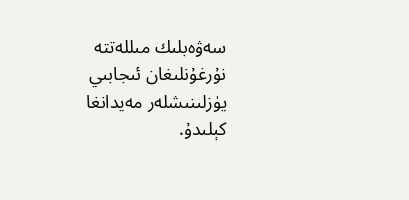سەۋەبلىك مىللەتتە نۇرغۇنلىغان ئىجابىي يۈزلىنىشلەر مەيدانغا كېلىدۇ.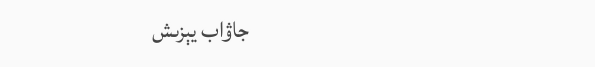جاۋاب يېزىش